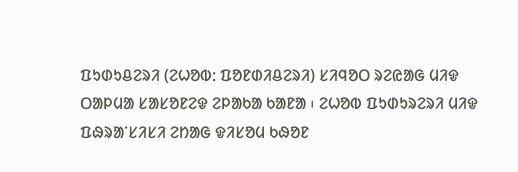ᱯᱩᱰᱩᱪᱮᱨᱤ (ᱮᱦᱚᱵᱺ ᱯᱚᱱᱰᱤᱪᱮᱨᱤ) ᱥᱤᱧᱚᱛ ᱨᱮᱭᱟᱜ ᱢᱤᱫ ᱛᱟᱞᱢᱟ ᱥᱟᱥᱚᱱᱮᱫ ᱮᱞᱟᱠᱟ ᱠᱟᱱᱟ ᱾ ᱮᱦᱚᱵ ᱯᱩᱰᱩᱨᱮᱨᱤ ᱢᱤᱫ ᱯᱷᱨᱟᱸᱥᱤᱥᱤ ᱮᱴᱟᱜ ᱫᱤᱥᱚᱢ ᱠᱷᱚᱱ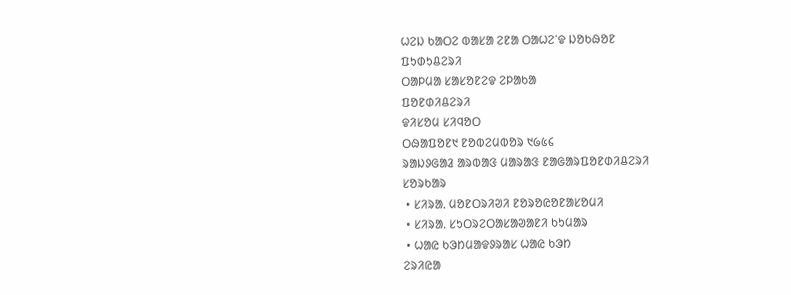ᱦᱮᱡ ᱠᱟᱛᱮ ᱵᱟᱥᱟ ᱮᱱᱟ ᱛᱟᱦᱮᱸᱫ ᱡᱚᱠᱷᱚᱱ
ᱯᱩᱰᱩᱪᱮᱨᱤ
ᱛᱟᱞᱢᱟ ᱥᱟᱥᱚᱱᱮᱫ ᱮᱞᱟᱠᱟ
ᱯᱚᱱᱰᱤᱪᱮᱨᱤ
ᱫᱤᱥᱚᱢ ᱥᱤᱧᱚᱛ
ᱛᱷᱟᱯᱚᱱ᱑ ᱱᱚᱵᱮᱢᱵᱚᱨ ᱑᱙᱕᱔
ᱨᱟᱡᱽᱜᱟᱲ ᱟᱨᱵᱟᱝ ᱢᱟᱨᱟᱝ ᱱᱟᱜᱟᱨᱯᱚᱱᱰᱤᱪᱮᱨᱤ
ᱥᱚᱨᱠᱟᱨ
 • ᱥᱤᱨᱟᱹ ᱢᱚᱱᱛᱨᱤᱣᱤ ᱱᱚᱨᱚᱭᱚᱱᱟᱥᱚᱢᱤ
 • ᱥᱤᱨᱟᱹ ᱥᱩᱛᱨᱮᱛᱟᱥᱟᱣᱟᱱᱤ ᱠᱩᱢᱟᱨ
 • ᱦᱟᱭ ᱠᱳᱴᱢᱟᱫᱽᱨᱟᱥ ᱦᱟᱭ ᱠᱳᱴ
ᱮᱨᱤᱭᱟ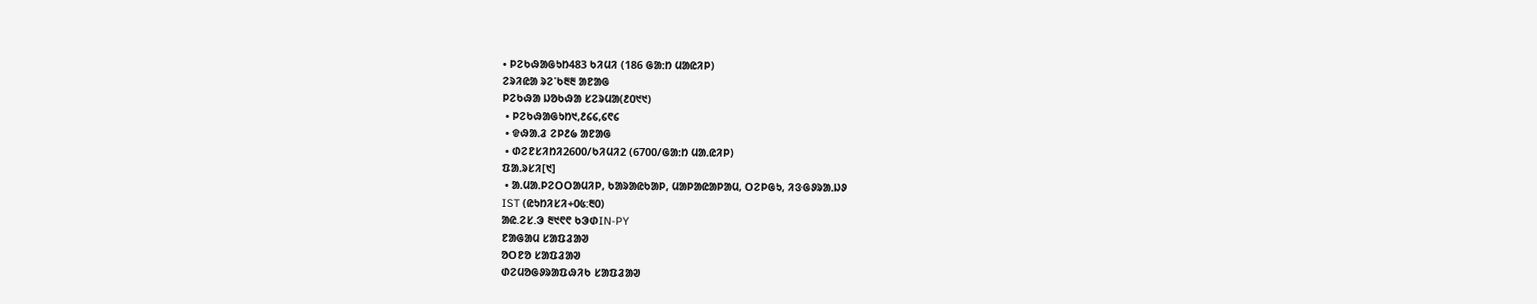• ᱞᱮᱠᱷᱟᱜᱩᱴ483 ᱠᱤᱢᱤ (186 ᱜᱟᱺᱴ ᱢᱟᱭᱤᱞ)
ᱮᱨᱤᱭᱟ ᱨᱮᱸᱠ᱓᱓ ᱟᱱᱟᱜ
ᱞᱮᱠᱷᱟ ᱡᱚᱠᱷᱟ ᱥᱮᱨᱢᱟ(᱒᱐᱑᱑)
 • ᱞᱮᱠᱷᱟᱜᱩᱴ᱑,᱒᱔᱔,᱔᱖᱔
 • ᱫᱷᱟᱹᱲ ᱮᱞ᱒᱙ ᱟᱱᱟᱜ
 • ᱰᱮᱱᱥᱤᱴᱤ2600/ᱠᱤᱢᱤ2 (6700/ᱜᱟᱺᱴ ᱢᱟᱹᱭᱤᱞ)
ᱯᱟᱹᱨᱥᱤ[᱑]
 • ᱟᱹᱢᱟᱹᱞᱮᱛᱛᱟᱢᱤᱞ, ᱠᱟᱨᱟᱭᱠᱟᱞ, ᱢᱟᱞᱟᱭᱟᱞᱟᱢ, ᱛᱮᱞᱜᱩ, ᱤᱝᱜᱽᱨᱟᱹᱡᱽ
IST (ᱭᱩᱴᱤᱥᱤ+᱐᱕:᱓᱐)
ᱟᱭ.ᱮᱥ.ᱳ ᱓᱑᱖᱖ ᱠᱳᱰIN-PY
ᱱᱟᱜᱟᱢ ᱥᱟᱯᱲᱟᱣ
ᱚᱛᱱᱚ ᱥᱟᱯᱲᱟᱣ
ᱰᱮᱢᱚᱜᱽᱨᱟᱯᱷᱤᱠ ᱥᱟᱯᱲᱟᱣ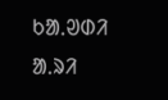ᱠᱟᱹᱣᱰᱤ ᱟᱹᱨᱤ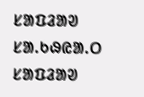ᱥᱟᱯᱲᱟᱣ
ᱥᱟ.ᱠᱷᱭᱟ.ᱛ ᱥᱟᱯᱲᱟᱣ